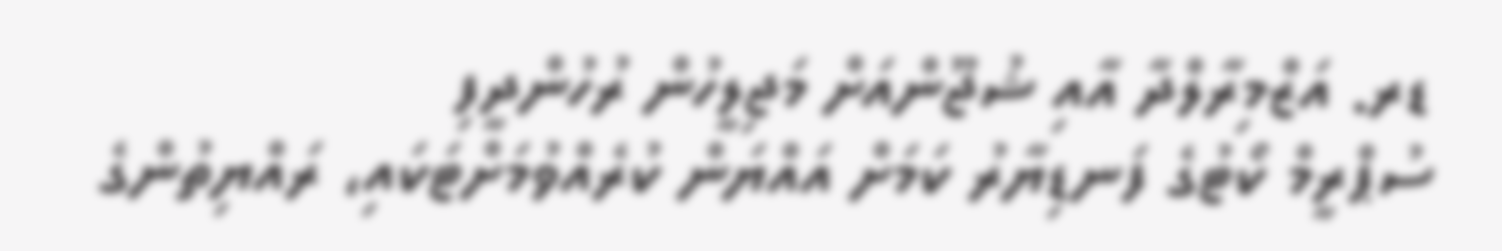ޑރ. އަޒްމިރާލްދާ އާއި ޝުޖޫންއަށް މަޖިލީހުން ރުހުންދީފި
ސުޕްރީމް ކޯޓުގެ ފަނޑިޔާރު ކަމަށް އައްޔަން ކުރެއްވުމަށްޓަކައި، ރައްޔިތުންގެ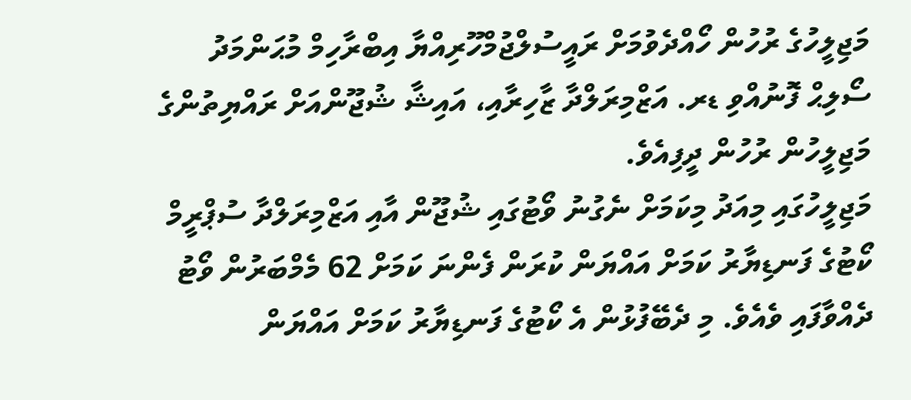މަޖިލީހުގެ ރުހުން ހޯއްދެވުމަށް ރައީސުލްޖުމްހޫރިއްޔާ އިބްރާހިމް މުޙަންމަދު ސޯލިޙް ފޮނުއްވި ޑރ. އަޒްމިރަލްދާ ޒާހިރާއި، އައިޝާ ޝުޖޫންއަށް ރައްޔިތުންގެ މަޖިލީހުން ރުހުން ދީފިއެވެ.
މަޖިލީހުގައި މިއަދު މިކަމަށް ނެގުނު ވޯޓުގައި ޝުޖޫން އާއި އަޒްމިރަލްދާ ސުޕްރީމް ކޯޓުގެ ފަނޑިޔާރު ކަމަށް އައްޔަން ކުރަން ފެންނަ ކަމަށް 62 މެމްބަރުން ވޯޓު ދެއްވާފައި ވެއެވެ. މި ދެބޭފުޅުން އެ ކޯޓުގެ ފަނޑިޔާރު ކަމަށް އައްޔަން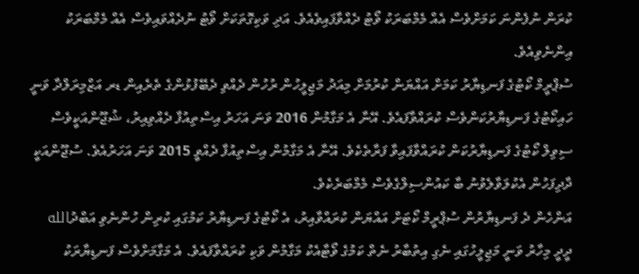ކުރަން ނުފެންނަ ކަމަށްވެސް އެއް މެމްބަރަކު ވޯޓު ދެއްވާފައިވެއެވެ. އަދި ވަކިގޮތަކަށް ވޯޓު ނުދެއްވައިވެސް އެއް މެމްބަރަކު އިންނެވިއެވެ.
ސުޕްރީމް ކޯޓުގެ ފަނޑިޔާރު ކަމަށް އައްޔަން ކުރުމަށް މިއަދު މަޖިލީހުން ރުހުން ދެއްވި ދެބޭފުޅުންގެ ތެރެއިން ޑރ އަޒްމިރަލްދާ ވަނީ ހައިކޯޓުގެ ފަނޑިޔާރުކަންވެސް ކުރައްވާފައެވެ. އޭނާ އެ މަގާމުން 2016 ވަނަ އަހަރު އިސްތިއުފާ ދެއްވިއިރު، ޝުޖޫންއަކީވެސް ސިވިލް ކޯޓުގެ ފަނޑިޔާރުކަން ކުރައްވާފައިވާ ފަރާތެކެވެ. އޭނާ އެ މަގާމުން އިސްތިއުފާ ދެއްވީ 2015 ވަނަ އަހަރުއެވެ. ސުޖޫންއަކީ ދާދިފަހުން އެކުލަވާލެވުނު ބާ ކައުންސިލްގެވެސް މެމްބަރެކެވެ.
އަންހެން ދެ ފަނޑިޔާރުން ސުޕްރީމް ކޯޓަށް އައްޔަން ކުރައްވާއިރު، އެ ކޯޓުގެ ފަނޑިޔާރު ކަމުގައި ކުރިން ހުންނެވި އަބްދުالله ދީދީ މިހާރު ވަނީ މަޖިލީހުގައި ނެގި އިތުބާރު ނެތް ކަމުގެ ވޯޓާއެކު މަގާމުން ވަކި ކުރައްވާފައެވެ. އެ މަގާމަށްވެސް ފަނޑިޔާރަކު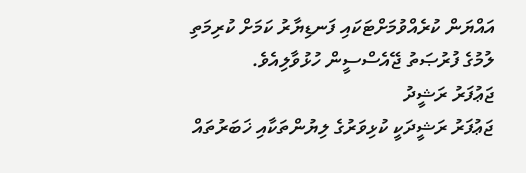އައްޔަން ކުރެއްވުމަށްޓަކައި ފަނޑިޔާރު ކަމަށް ކުރިމަތި ލުމުގެ ފުރުޞަތު ޖޭއެސްސީން ހުޅުވާލިއެވެ.
ޖަޢުފަރު ރަޝީދު
ޖަޢުފަރު ރަޝީދަކީ ކުޅިވަރުގެ ލިޔުންތަކާއި ޚަބަރުތައް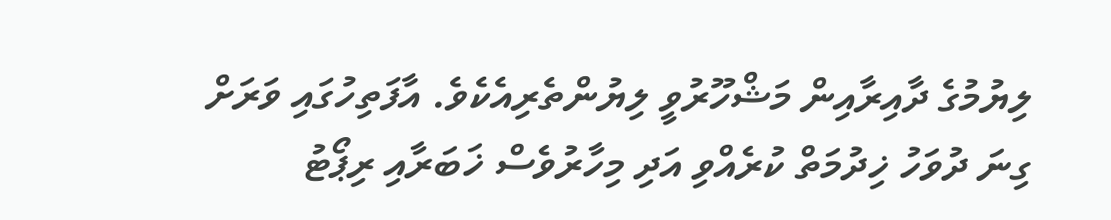ލިޔުމުގެ ދާއިރާއިން މަޝްހޫރުވީ ލިޔުންތެރިއެކެވެ. އާފަތިހުގައި ވަރަށް ގިނަ ދުވަހު ޚިދުމަތް ކުރެއްވި އަދި މިހާރުވެސް ޚަބަރާއި ރިޕޯޓު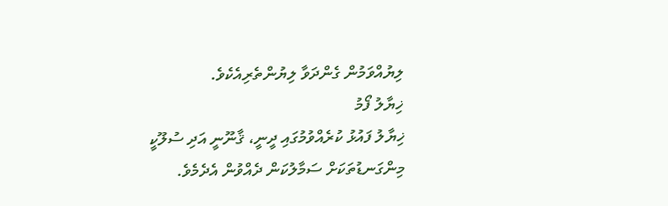ލިޔުއްވަމުން ގެންދަވާ ލިޔުންތެރިއެކެވެ.
ޚިޔާލު ފޯމު
ޚިޔާލު ފައުޅު ކުރެއްވުމުގައި ދީނީ، ޤާނޫނީ އަދި ސުލޫކީ މިންގަނޑުތަކަށް ސަމާލުކަން ދެއްވުން އެދެމެވެ.